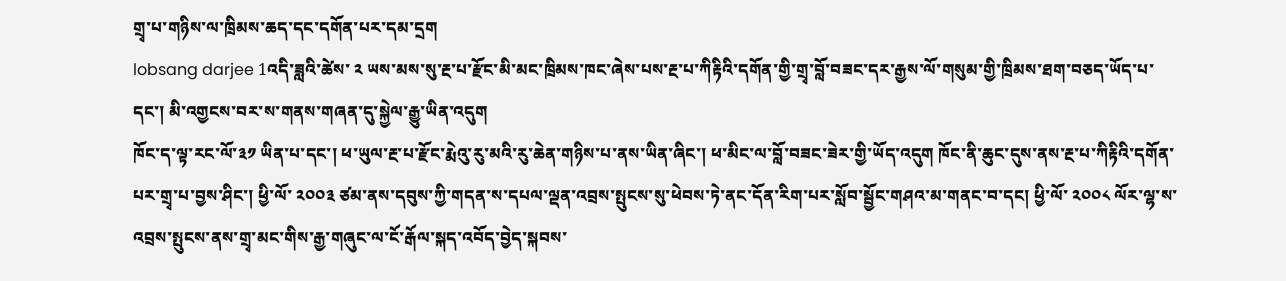གྲྭ་པ་གཉིས་ལ་ཁྲིམས་ཆད་དང་དགོན་པར་དམ་དྲག
lobsang darjee 1འདི་ཟླའི་ཚེས་ ༢ ཡས་མས་སུ་རྔ་པ་རྫོང་མི་མང་ཁྲིམས་ཁང་ཞེས་པས་རྔ་པ་ཀིརྟིའི་དགོན་གྱི་གྲྭ་བློ་བཟང་དར་རྒྱས་ལོ་གསུམ་གྱི་ཁྲིམས་ཐག་བཅད་ཡོད་པ་དང་། མི་འགྱངས་བར་ས་གནས་གཞན་དུ་སྐྱེལ་རྒྱུ་ཡིན་འདུག
ཁོང་ད་ལྟ་རང་ལོ་༣༡ ཡིན་པ་དང་། ཕ་ཡུལ་རྔ་པ་རྫོང་རྨེའུ་རུ་མའི་རུ་ཆེན་གཉིས་པ་ནས་ཡིན་ཞིང་། ཕ་མིང་ལ་བློ་བཟང་ཟེར་གྱི་ཡོད་འདུག ཁོང་ནི་ཆུང་དུས་ནས་རྔ་པ་ཀིརྟིའི་དགོན་པར་གྲྭ་པ་བྱས་ཤིང་། ཕྱི་ལོ་ ༢༠༠༣ ཙམ་ནས་དབུས་ཀྱི་གདན་ས་དཔལ་ལྡན་འབྲས་སྤུངས་སུ་ཕེབས་ཏེ་ནང་དོན་རིག་པར་སློབ་སྦྱོང་གཤའ་མ་གནང་བ་དང། ཕྱི་ལོ་ ༢༠༠༨ ལོར་ལྷ་ས་འབྲས་སྤུངས་ནས་གྲྭ་མང་གིས་རྒྱ་གཞུང་ལ་ངོ་རྒོལ་སྐད་འབོད་བྱེད་སྐབས་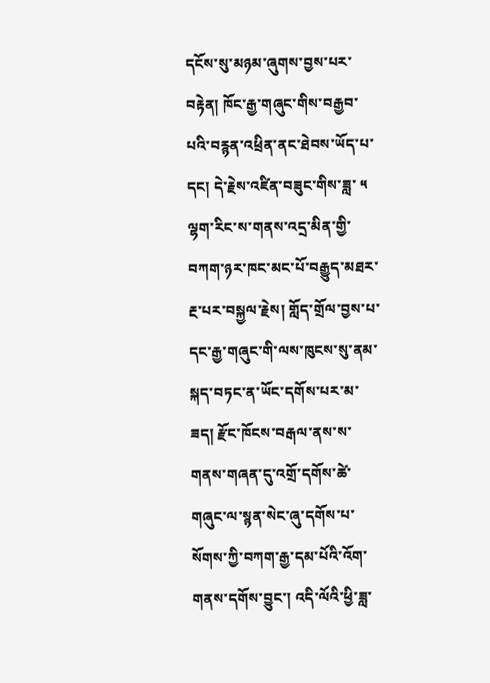དངོས་སུ་མཉམ་ཞུགས་བྱས་པར་བརྟེན། ཁོང་རྒྱ་གཞུང་གིས་བརྒྱབ་པའི་བརྙན་འཕྲིན་ནང་ཐེབས་ཡོད་པ་དང། དེ་རྗེས་འཛིན་བཟུང་གིས་ཟླ་ ༥ ལྷག་རིང་ས་གནས་འདྲ་མིན་གྱི་བཀག་ཉར་ཁང་མང་པོ་བརྒྱུད་མཐར་རྔ་པར་བསྐྱལ་རྗེས། གློད་གྲོལ་བྱས་པ་དང་རྒྱ་གཞུང་གི་ལས་ཁུངས་སུ་ནམ་སྐད་བཏང་ན་ཡོང་དགོས་པར་མ་ཟད། རྫོང་ཁོངས་བརྒལ་ནས་ས་གནས་གཞན་དུ་འགྲོ་དགོས་ཚེ་གཞུང་ལ་སྙན་སེང་ཞུ་དགོས་པ་སོགས་ཀྱི་བཀག་རྒྱ་དམ་པོའི་འོག་གནས་དགོས་བྱུང་། འདི་ལོའི་ཕྱི་ཟླ་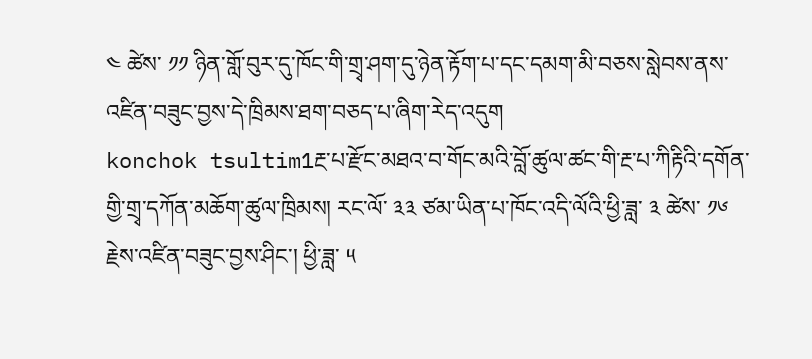༤ ཚེས་ ༡༡ ཉིན་གློ་བུར་དུ་ཁོང་གི་གྲྭ་ཤག་དུ་ཉེན་རྟོག་པ་དང་དམག་མི་བཅས་སླེབས་ནས་འཛིན་བཟུང་བྱས་དེ་ཁྲིམས་ཐག་བཅད་པ་ཞིག་རེད་འདུག
konchok tsultim1རྔ་པ་རྫོང་མཐའ་བ་གོང་མའི་བློ་ཚུལ་ཚང་གི་རྔ་པ་ཀིརྟིའི་དགོན་གྱི་གྲྭ་དཀོན་མཆོག་ཚུལ་ཁྲིམས། རང་ལོ་ ༣༣ ཙམ་ཡིན་པ་ཁོང་འདི་ལོའི་ཕྱི་ཟླ་ ༣ ཚེས་ ༡༦ རྗེས་འཛིན་བཟུང་བྱས་ཤིང་། ཕྱི་ཟླ་ ༥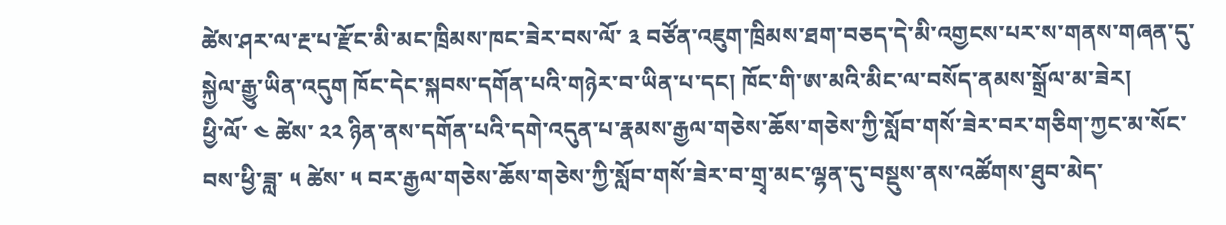ཚེས་ཤར་ལ་རྔ་པ་རྫོང་མི་མང་ཁྲིམས་ཁང་ཟེར་བས་ལོ་ ༣ བཙོན་འཇུག་ཁྲིམས་ཐག་བཅད་དེ་མི་འགྱངས་པར་ས་གནས་གཞན་དུ་སྐྱེལ་རྒྱུ་ཡིན་འདུག ཁོང་དེང་སྐབས་དགོན་པའི་གཉེར་བ་ཡིན་པ་དང། ཁོང་གི་ཨ་མའི་མིང་ལ་བསོད་ནམས་སྒྲོལ་མ་ཟེར།
ཕྱི་ལོ་ ༤ ཚེས་ ༢༢ ཉིན་ནས་དགོན་པའི་དགེ་འདུན་པ་རྣམས་རྒྱལ་གཅེས་ཆོས་གཅེས་ཀྱི་སློབ་གསོ་ཟེར་བར་གཅིག་ཀྱང་མ་སོང་བས་ཕྱི་ཟླ་ ༥ ཚེས་ ༥ བར་རྒྱལ་གཅེས་ཆོས་གཅེས་ཀྱི་སློབ་གསོ་ཟེར་བ་གྲྭ་མང་ལྷན་དུ་བསྡུས་ནས་འཚོགས་ཐུབ་མེད་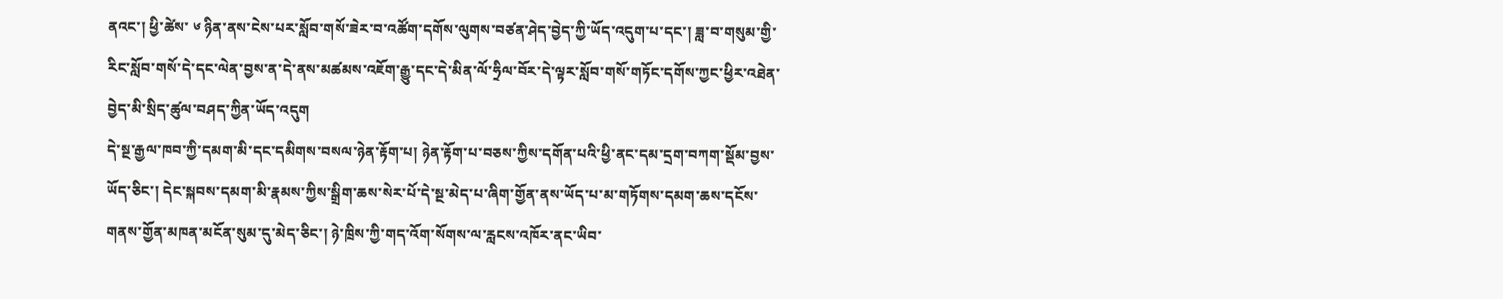ནའང་། ཕྱི་ཚེས་ ༦ ཉིན་ནས་ངེས་པར་སློབ་གསོ་ཟེར་བ་འཚོག་དགོས་ལུགས་བཙན་ཤེད་བྱེད་ཀྱི་ཡོད་འདུག་པ་དང་། ཟླ་བ་གསུམ་གྱི་རིང་སློབ་གསོ་དེ་དང་ལེན་བྱས་ན་དེ་ནས་མཚམས་འཇོག་རྒྱུ་དང་དེ་མིན་ལོ་ཧྲིལ་བོར་དེ་ལྟར་སློབ་གསོ་གཏོང་དགོས་ཀྱང་ཕྱིར་འཐེན་བྱེད་མི་སྲིད་ཚུལ་བཤད་ཀྱིན་ཡོད་འདུག
དེ་སྔ་རྒྱལ་ཁབ་ཀྱི་དམག་མི་དང་དམིགས་བསལ་ཉེན་རྟོག་པ། ཉེན་རྟོག་པ་བཅས་ཀྱིས་དགོན་པའི་ཕྱི་ནང་དམ་དྲག་བཀག་སྡོམ་བྱས་ཡོད་ཅིང་། དེང་སྐབས་དམག་མི་རྣམས་ཀྱིས་སྒྲིག་ཆས་སེར་པོ་དེ་སྔ་མེད་པ་ཞིག་གྱོན་ནས་ཡོད་པ་མ་གཏོགས་དམག་ཆས་དངོས་གནས་གྱོན་མཁན་མངོན་སུམ་དུ་མེད་ཅིང་། ཉེ་ཁྲིས་ཀྱི་གད་འོག་སོགས་ལ་རླངས་འཁོར་ནང་ཡིབ་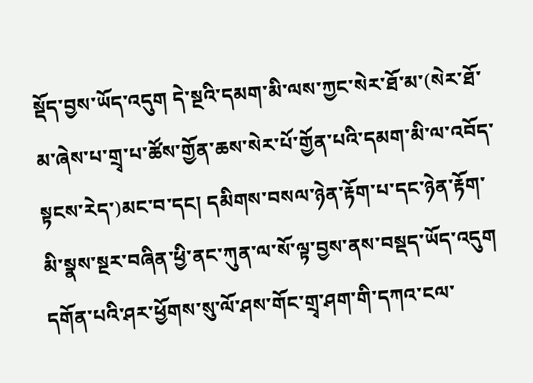སྡོད་བྱས་ཡོད་འདུག དེ་སྔའི་དམག་མི་ལས་ཀྱང་སེར་ཐོ་མ་(སེར་ཐོ་མ་ཞེས་པ་གྲྭ་པ་ཚོས་གྱོན་ཆས་སེར་པོ་གྱོན་པའི་དམག་མི་ལ་འབོད་སྟངས་རེད་)མང་བ་དང། དམིགས་བསལ་ཉེན་རྟོག་པ་དང་ཉེན་རྟོག་མི་སྣས་སྔར་བཞིན་ཕྱི་ནང་ཀུན་ལ་སོ་ལྟ་བྱས་ནས་བསྡད་ཡོད་འདུག
དགོན་པའི་ཤར་ཕྱོགས་སུ་ལོ་ཤས་གོང་གྲྭ་ཤག་གི་དཀའ་ངལ་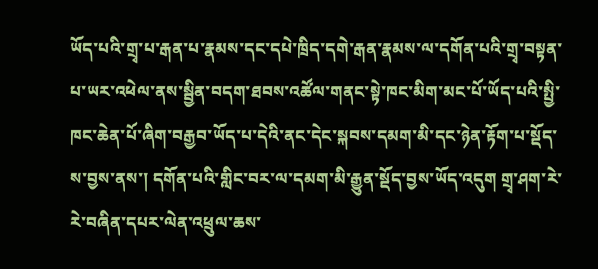ཡོད་པའི་གྲྭ་པ་རྒན་པ་རྣམས་དང་དཔེ་ཁྲིད་དགེ་རྒན་རྣམས་ལ་དགོན་པའི་གྲྭ་བསྟན་པ་ཡར་འཕེལ་ནས་སྦྱིན་བདག་ཐབས་འཚོལ་གནང་སྟེ་ཁང་མིག་མང་པོ་ཡོད་པའི་སྤྱི་ཁང་ཆེན་པོ་ཞིག་བརྒྱབ་ཡོད་པ་དེའི་ནང་དེང་སྐབས་དམག་མི་དང་ཉེན་རྟོག་པ་སྡོད་ས་བྱས་ནས་། དགོན་པའི་གླིང་བར་ལ་དམག་མི་རྒྱུན་སྡོད་བྱས་ཡོད་འདུག གྲྭ་ཤག་རེ་རེ་བཞིན་དཔར་ལེན་འཕྲུལ་ཆས་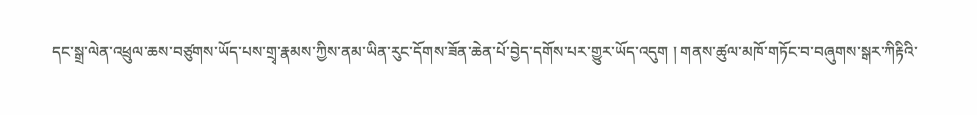དང་སྒྲ་ལེན་འཕྲུལ་ཆས་བཙུགས་ཡོད་པས་གྲྭ་རྣམས་ཀྱིས་ནམ་ཡིན་རུང་དོགས་ཟོན་ཆེན་པོ་བྱེད་དགོས་པར་གྱུར་ཡོད་འདུག ། གནས་ཚུལ་མཁོ་གཏོང་བ་བཞུགས་སྒར་ཀིརྟིའི་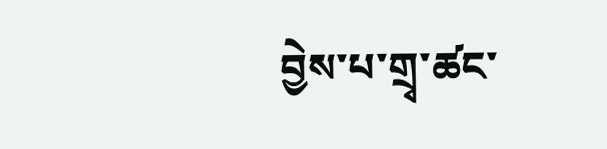བྱེས་པ་གྲྭ་ཚང་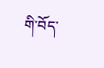གི་བོད་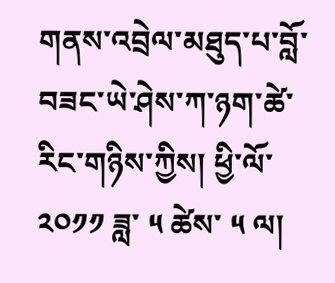གནས་འབྲེལ་མཐུད་པ་བློ་བཟང་ཡེ་ཤེས་ཀ་ཉག་ཚེ་རིང་གཉིས་ཀྱིས། ཕྱི་ལོ་༢༠༡༡ ཟླ་ ༥ ཚེས་ ༥ ལ།